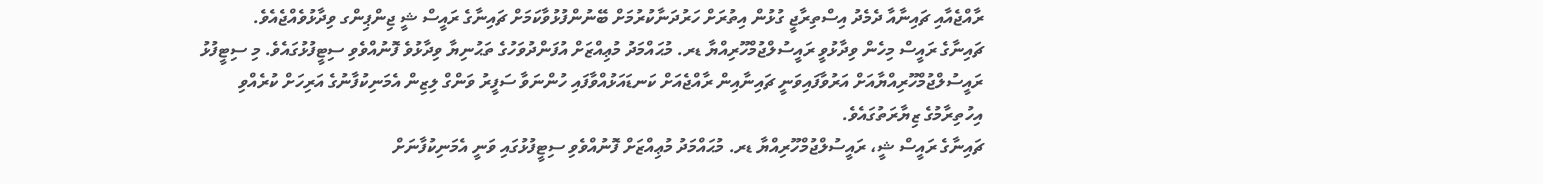ރާއްޖެއާއި ޗައިނާއާ ދެމެދު އިސްތިރާޖީ ގުޅުން އިތުރަށް ހަރުދަނާކުރުމަށް ބޭނުންފުޅުވާކަމަށް ޗައިނާގެ ރައީސް ޝީ ޖިންޕިންގ ވިދާޅުވެއްޖެއެވެ.
ޗައިނާގެ ރައީސް މިހެން ވިދާޅުވީ ރައީސުލްޖުމްހޫރިއްޔާ ޑރ. މުޙައްމަދު މުޢިއްޒަށް އުފަންދުވަހުގެ ތަޙުނިޔާ ވިދާޅުވެ ފޮނުއްވެވި ސިޓީފުޅުގައެވެ. މި ސިޓީފުޅު ރައީސުލްޖުމްހޫރިއްޔާއަށް އަރުވާފައިވަނީ ޗައިނާއިން ރާއްޖެއަށް ކަނޑައަޅުއްވާފައި ހުންނަވާ ސަފީރު ވަންގް ލިޒިން އެމަނިކުފާނުގެ އަރިހަށް ކުރެއްވި އިހުތިރާމުގެ ޒިޔާރަތުގައެވެ.
ޗައިނާގެ ރައީސް ޝީ، ރައީސުލްޖުމްހޫރިއްޔާ ޑރ. މުޙައްމަދު މުޢިއްޒަށް ފޮނުއްވެވި ސިޓީފުޅުގައި ވަނީ އެމަނިކުފާނަށް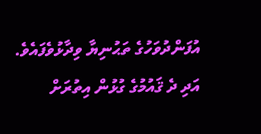އުފަންދުވަހުގެ ތަޙުނިޔާ ވިދާޅުވެފައެވެ. އަދި ދެ ޤައުމުގެ ގުޅުން އިތުރަށް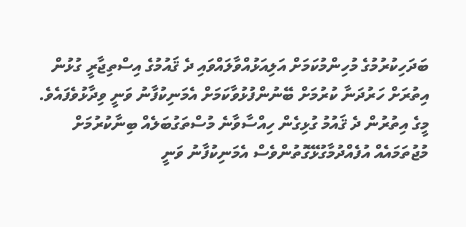ބަދަހިކުރުމުގެ މުހިންމުކަމަށް އަލިއަޅުއްވާލައްވައި ދެ ޤައުމުގެ އިސްތިޖާރީ ގުޅުން އިތުރަށް ހަރުދަނާ ކުރުމަށް ބޭނުންފުޅުވާކަމަށް އެމަނިކުފާނު ވަނީ ވިދާޅުވެފައެވެ.
މީގެ އިތުރުން ދެ ޤައުމު ގުޅިގެން ހިއްސާވާނެ މުސްތަގުބަލެއް ބިނާކުރުމަށް މުޖުތަމައެއް އުފެއްދުމާގުޅޭގޮތުންވެސް އެމަނިކުފާނު ވަނީ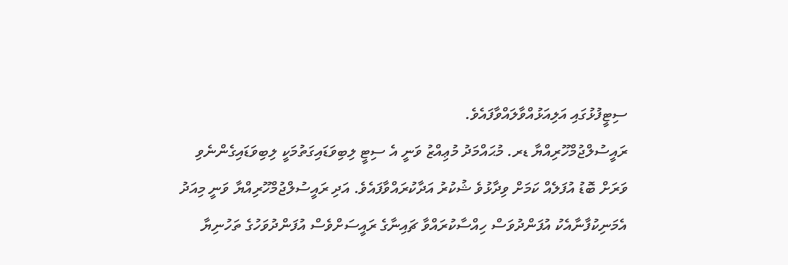ސިޓީފުޅުގައި އަލިއަޅުއްވާލައްވާފައެވެ.
ރައީސުލްޖުމްހޫރިއްޔާ ޑރ. މުޙައްމަދު މުޢިއްޒު ވަނީ އެ ސިޓީ ލިބިވަޑައިގަތުމަކީ ލިބިވަޑައިގެންނެވި ވަރަށް ބޮޑު އުފަލެއް ކަމަށް ވިދާޅުވެ ޝުކުރު އަދާކުރައްވާފައެވެ. އަދި ރައީސުލްޖުމްހޫރިއްޔާ ވަނީ މިއަދު އެމަނިކުފާނާއެކު އުފަންދުވަސް ހިއްސާކުރައްވާ ޗައިނާގެ ރައީސަށްވެސް އުފަންދުވަހުގެ ތަހުނިޔާ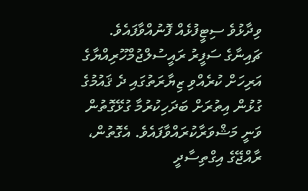ވިދާޅުވެ ސިޓީފުޅެއް ފޮނުއްވާފައެވެ.
ޗައިނާގެ ސަފީރު ރައީސުލްޖުމްހޫރިއްޔާގެ އަރިހަށް ކުރެއްވި ޒިޔާރަތުގައި ދެ ޤައުމުގެ ގުޅުން އިތުރަށް ބަދަހިކުރުމާ ގުޅޭގޮތުން ވަނީ މަޝްވަރާކުރައްވާފައެވެ. އެގޮތުން، ރާއްޖޭގެ އިގްތިސާދީ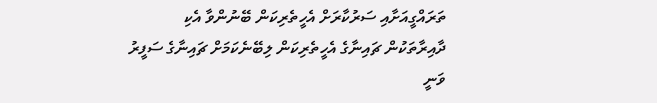ތަރައްގީއަށާއި ސަރުކާރަށް އެހީތެރިކަން ބޭނުންވާ އެކި ދާއިރާތަކުން ޗައިނާގެ އެހީތެރިކަން ލިބޭނެކަމަށް ޗައިނާގެ ސަފީރު ވަނީ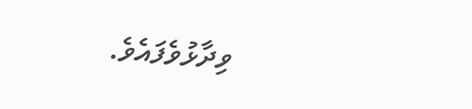ވިދާޅުވެފައެވެ.